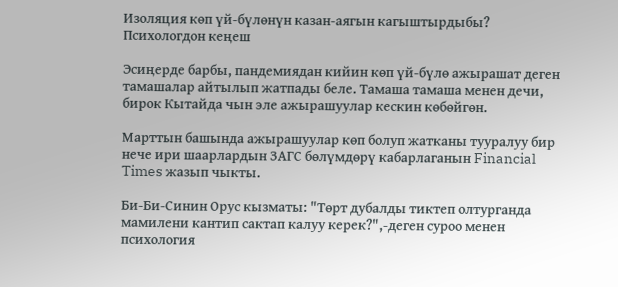Изоляция көп үй-бүлөнүн казан-аягын кагыштырдыбы? Психологдон кеңеш

Эсиңерде барбы, пандемиядан кийин көп үй-бүлө ажырашат деген тамашалар айтылып жатпады беле. Тамаша тамаша менен дечи, бирок Кытайда чын эле ажырашуулар кескин көбөйгөн.

Марттын башында ажырашуулар көп болуп жатканы тууралуу бир нече ири шаарлардын ЗАГС бөлүмдөрү кабарлаганын Financial Times жазып чыкты.

Би-Би-Синин Орус кызматы: "Төрт дубалды тиктеп олтурганда мамилени кантип сактап калуу керек?",-деген суроо менен психология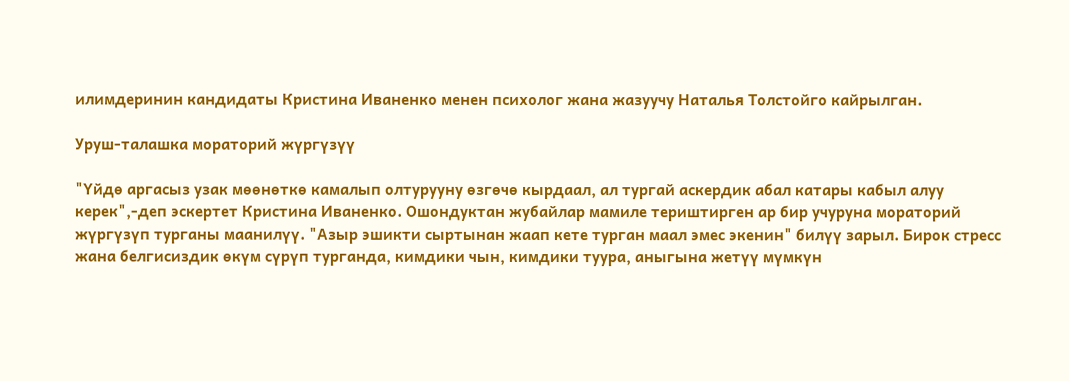илимдеринин кандидаты Кристина Иваненко менен психолог жана жазуучу Наталья Толстойго кайрылган.

Уруш-талашка мораторий жүргүзүү

"Үйдө аргасыз узак мөөнөткө камалып олтурууну өзгөчө кырдаал, ал тургай аскердик абал катары кабыл алуу керек",-деп эскертет Кристина Иваненко. Ошондуктан жубайлар мамиле териштирген ар бир учуруна мораторий жүргүзүп турганы маанилүү. "Азыр эшикти сыртынан жаап кете турган маал эмес экенин" билүү зарыл. Бирок стресс жана белгисиздик өкүм сүрүп турганда, кимдики чын, кимдики туура, аныгына жетүү мүмкүн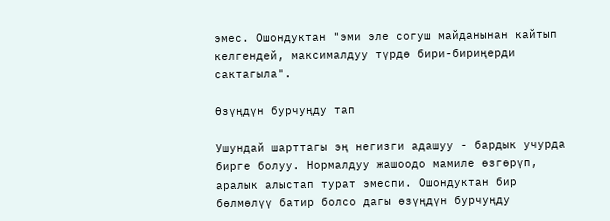эмес. Ошондуктан "эми эле согуш майданынан кайтып келгендей, максималдуу түрдө бири-бириңерди сактагыла".

Өзүңдүн бурчуңду тап

Ушундай шарттагы эң негизги адашуу - бардык учурда бирге болуу. Нормалдуу жашоодо мамиле өзгөрүп, аралык алыстап турат эмеспи. Ошондуктан бир бөлмөлүү батир болсо дагы өзүңдүн бурчуңду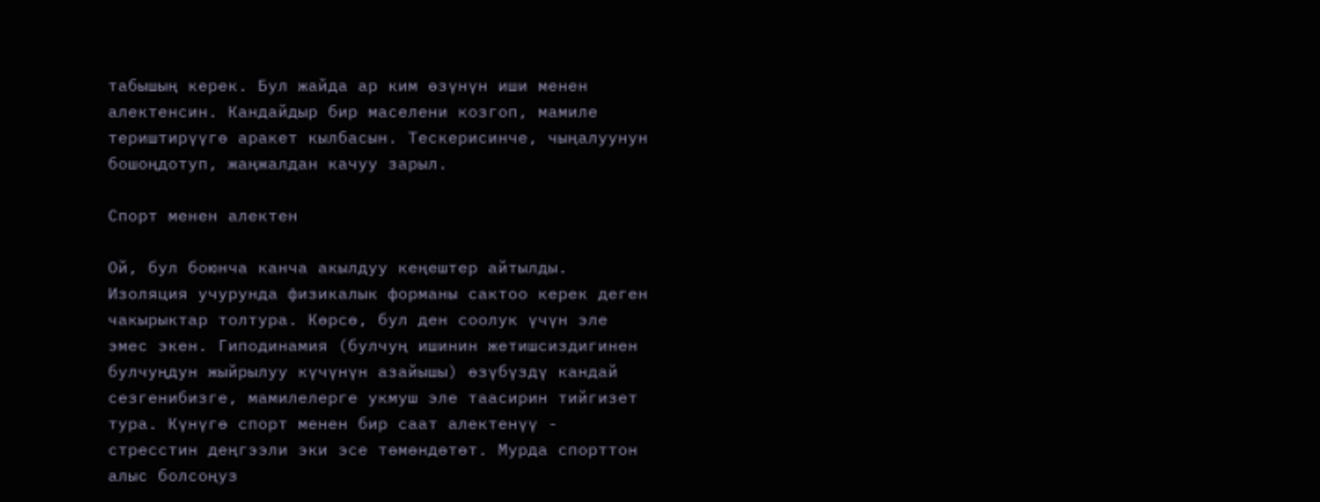табышың керек. Бул жайда ар ким өзүнүн иши менен алектенсин. Кандайдыр бир маселени козгоп, мамиле териштирүүгө аракет кылбасын. Тескерисинче, чыңалуунун бошоңдотуп, жаңжалдан качуу зарыл.

Спорт менен алектен

Ой, бул боюнча канча акылдуу кеңештер айтылды. Изоляция учурунда физикалык форманы сактоо керек деген чакырыктар толтура. Көрсө, бул ден соолук үчүн эле эмес экен. Гиподинамия (булчуң ишинин жетишсиздигинен булчуңдун жыйрылуу күчүнүн азайышы) өзүбүздү кандай сезгенибизге, мамилелерге укмуш эле таасирин тийгизет тура. Күнүгө спорт менен бир саат алектенүү - стресстин деңгээли эки эсе төмөндөтөт. Мурда спорттон алыс болсоңуз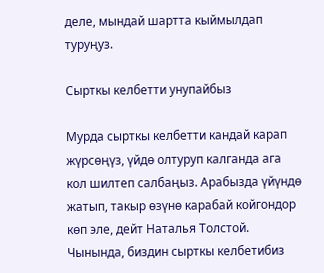деле, мындай шартта кыймылдап туруңуз.

Сырткы келбетти унупайбыз

Мурда сырткы келбетти кандай карап жүрсөңүз, үйдө олтуруп калганда ага кол шилтеп салбаңыз. Арабызда үйүндө жатып, такыр өзүнө карабай койгондор көп эле, дейт Наталья Толстой. Чынында, биздин сырткы келбетибиз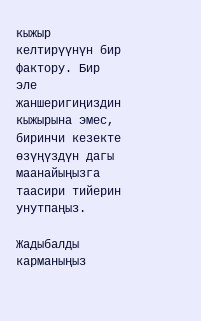кыжыр келтирүүнүн бир фактору. Бир эле жаншеригиңиздин кыжырына эмес, биринчи кезекте өзүңүздүн дагы маанайыңызга таасири тийерин унутпаңыз.

Жадыбалды карманыңыз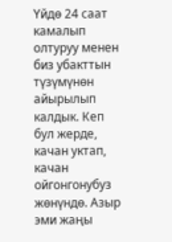Үйдө 24 саат камалып олтуруу менен биз убакттын түзүмүнөн айырылып калдык. Кеп бул жерде, качан уктап, качан ойгонгонубуз жөнүндө. Азыр эми жаңы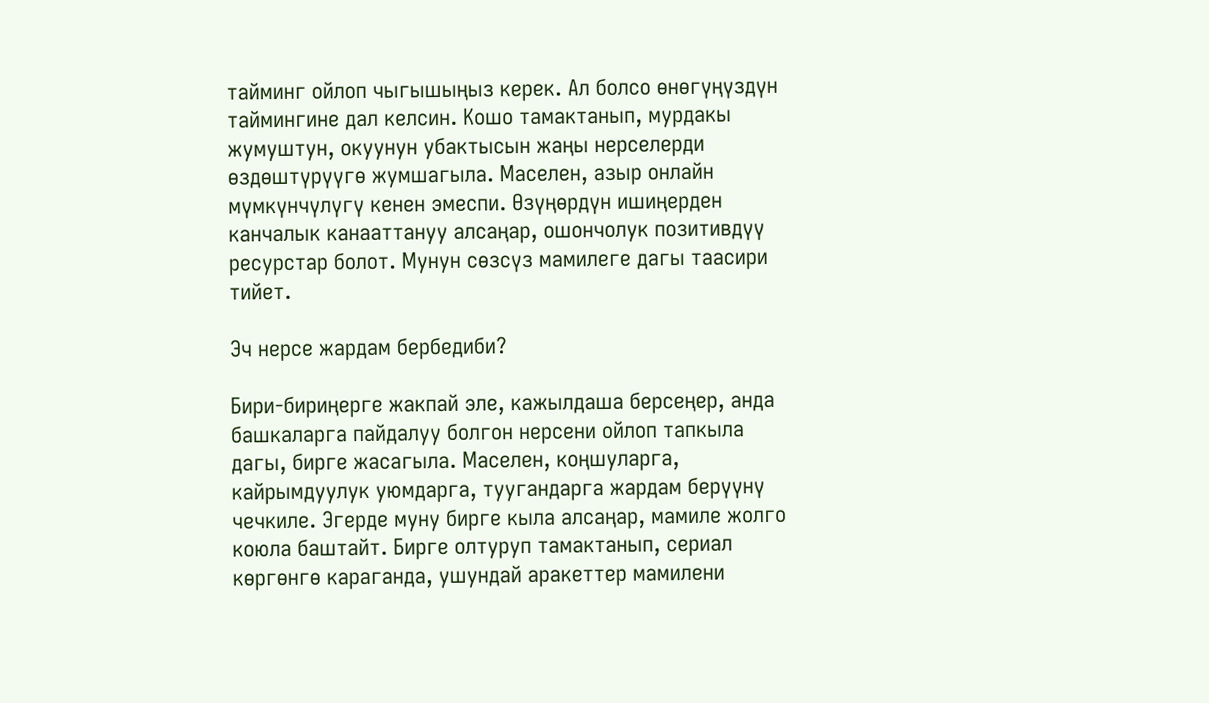тайминг ойлоп чыгышыңыз керек. Ал болсо өнөгүңүздүн таймингине дал келсин. Кошо тамактанып, мурдакы жумуштун, окуунун убактысын жаңы нерселерди өздөштүрүүгө жумшагыла. Маселен, азыр онлайн мүмкүнчүлүгү кенен эмеспи. Өзүңөрдүн ишиңерден канчалык канааттануу алсаңар, ошончолук позитивдүү ресурстар болот. Мунун сөзсүз мамилеге дагы таасири тийет.

Эч нерсе жардам бербедиби?

Бири-бириңерге жакпай эле, кажылдаша берсеңер, анда башкаларга пайдалуу болгон нерсени ойлоп тапкыла дагы, бирге жасагыла. Маселен, коңшуларга, кайрымдуулук уюмдарга, туугандарга жардам берүүнү чечкиле. Эгерде муну бирге кыла алсаңар, мамиле жолго коюла баштайт. Бирге олтуруп тамактанып, сериал көргөнгө караганда, ушундай аракеттер мамилени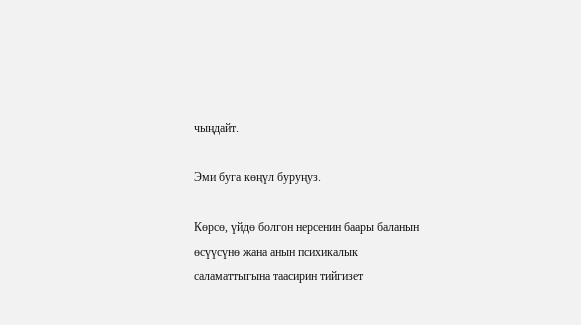чыңдайт.

Эми буга көңүл буруңуз.

Көрсө, үйдө болгон нерсенин баары баланын өсүүсүнө жана анын психикалык саламаттыгына таасирин тийгизет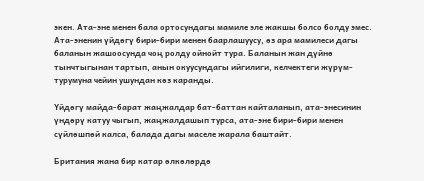экен. Ата-эне менен бала ортосундагы мамиле эле жакшы болсо болду эмес. Aта-эненин үйдөгү бири-бири менен баарлашуусу, өз ара мамилеси дагы баланын жашоосунда чоң ролду ойнойт тура. Баланын жан дүйнө тынчтыгынан тартып, анын окуусундагы ийгилиги, келчектеги жүрүм-турумуна чейин ушундан көз каранды.

Үйдөгү майда-барат жаңжалдар бат-баттан кайталанып, ата-энесинин үндөрү катуу чыгып, жаңжалдашып турса, ата-эне бири-бири менен сүйлөшпөй калса, балада дагы маселе жарала баштайт.

Британия жана бир катар өлкөлөрдө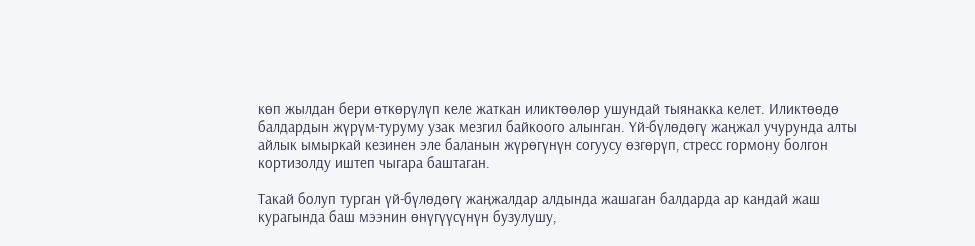көп жылдан бери өткөрүлүп келе жаткан иликтөөлөр ушундай тыянакка келет. Иликтөөдө балдардын жүрүм-туруму узак мезгил байкоого алынган. Үй-бүлөдөгү жаңжал учурунда алты айлык ымыркай кезинен эле баланын жүрөгүнүн согуусу өзгөрүп, стресс гормону болгон кортизолду иштеп чыгара баштаган.

Такай болуп турган үй-бүлөдөгү жаңжалдар алдында жашаган балдарда ар кандай жаш курагында баш мээнин өнүгүүсүнүн бузулушу,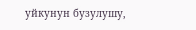уйкунун бузулушу,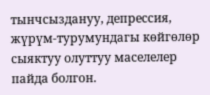тынчсыздануу, депрессия, жүрүм-турумундагы көйгөлөр сыяктуу олуттуу маселелер пайда болгон.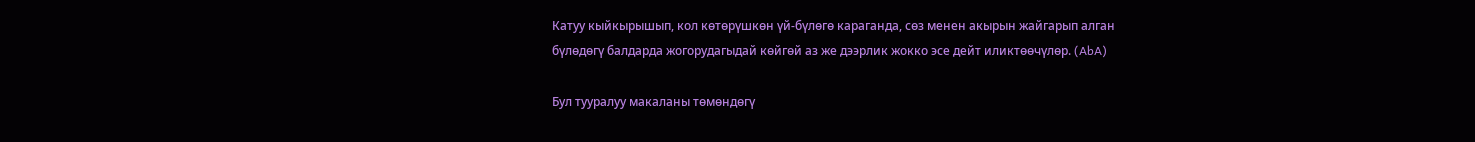Катуу кыйкырышып, кол көтөрүшкөн үй-бүлөгө караганда, сөз менен акырын жайгарып алган бүлөдөгү балдарда жогорудагыдай көйгөй аз же дээрлик жокко эсе дейт иликтөөчүлөр. (AbA)

Бул тууралуу макаланы төмөндөгү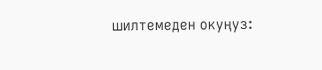шилтемеден окуңуз: